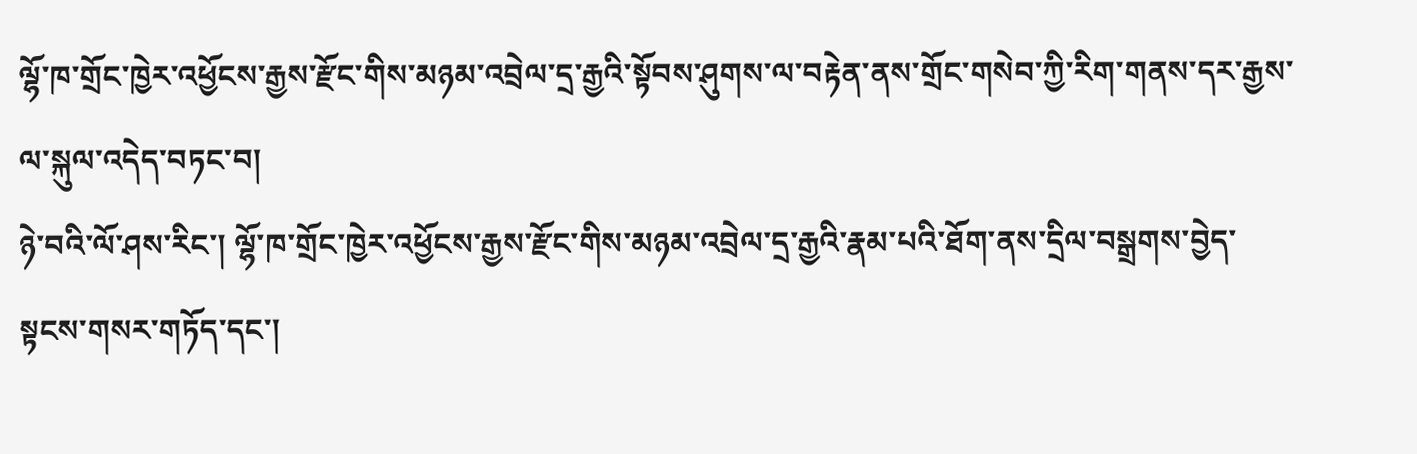ལྷོ་ཁ་གྲོང་ཁྱེར་འཕྱོངས་རྒྱས་རྫོང་གིས་མཉམ་འབྲེལ་དྲ་རྒྱའི་སྟོབས་ཤུགས་ལ་བརྟེན་ནས་གྲོང་གསེབ་ཀྱི་རིག་གནས་དར་རྒྱས་ལ་སྐུལ་འདེད་བཏང་བ།
ཉེ་བའི་ལོ་ཤས་རིང་། ལྷོ་ཁ་གྲོང་ཁྱེར་འཕྱོངས་རྒྱས་རྫོང་གིས་མཉམ་འབྲེལ་དྲ་རྒྱའི་རྣམ་པའི་ཐོག་ནས་དྲིལ་བསྒྲགས་བྱེད་སྟངས་གསར་གཏོད་དང་།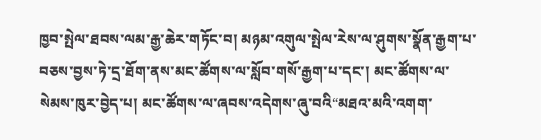ཁྱབ་སྤེལ་ཐབས་ལམ་རྒྱ་ཆེར་གཏོང་བ། མཉམ་འགུལ་སྤེལ་རེས་ལ་ཤུགས་སྣོན་རྒྱག་པ་བཅས་བྱས་ཏེ་དྲ་ཐོག་ནས་མང་ཚོགས་ལ་སློབ་གསོ་རྒྱག་པ་དང་། མང་ཚོགས་ལ་སེམས་ཁུར་བྱེད་པ། མང་ཚོགས་ལ་ཞབས་འདེགས་ཞུ་བའི“མཐའ་མའི་འགག་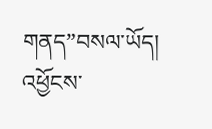གནད”བསལ་ཡོད།
འཕྱོངས་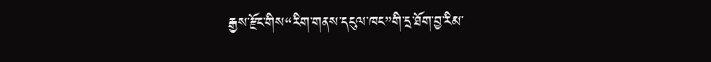རྒྱས་རྫོང་གིས“རིག་གནས་དངུལ་ཁང”གི་དྲ་ཐོག་བྱ་རིམ་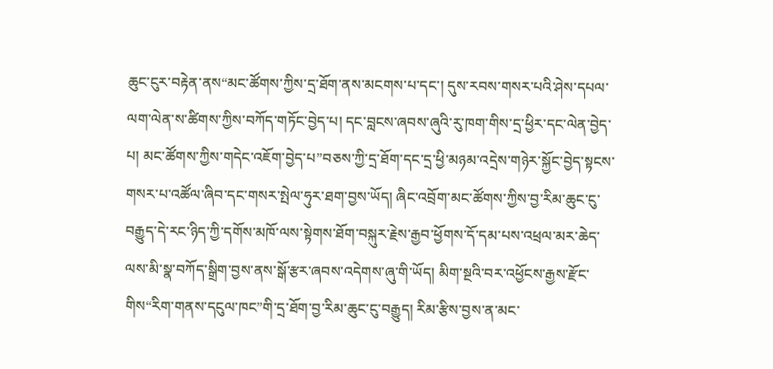ཆུང་ངུར་བརྟེན་ནས“མང་ཚོགས་ཀྱིས་དྲ་ཐོག་ནས་མངགས་པ་དང་། དུས་རབས་གསར་པའི་ཤེས་དཔལ་ལག་ལེན་ས་ཚིགས་ཀྱིས་བཀོད་གཏོང་བྱེད་པ། དང་བླངས་ཞབས་ཞུའི་རུ་ཁག་གིས་དྲ་ཕྱིར་དང་ལེན་བྱེད་པ། མང་ཚོགས་ཀྱིས་གདེང་འཇོག་བྱེད་པ”བཅས་ཀྱི་དྲ་ཐོག་དང་དྲ་ཕྱི་མཉམ་འདྲེས་གཉེར་སྐྱོང་བྱེད་སྟངས་གསར་པ་འཚོལ་ཞིབ་དང་གསར་སྤེལ་ཧུར་ཐག་བྱས་ཡོད། ཞིང་འབྲོག་མང་ཚོགས་ཀྱིས་བྱ་རིམ་ཆུང་ངུ་བརྒྱུད་དེ་རང་ཉིད་ཀྱི་དགོས་མཁོ་ལས་སྟེགས་ཐོག་བསྐུར་རྗེས་རྒྱབ་ཕྱོགས་དོ་དམ་པས་འཕྲལ་མར་ཆེད་ལས་མི་སྣ་བཀོད་སྒྲིག་བྱས་ནས་སྒོ་རྩར་ཞབས་འདེགས་ཞུ་གི་ཡོད། མིག་སྔའི་བར་འཕྱོངས་རྒྱས་རྫོང་གིས“རིག་གནས་དངུལ་ཁང”གི་དྲ་ཐོག་བྱ་རིམ་ཆུང་ངུ་བརྒྱུད། རིམ་རྩིས་བྱས་ན་མང་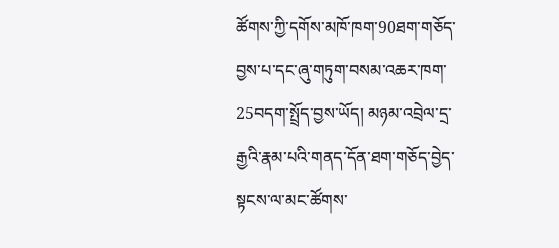ཚོགས་ཀྱི་དགོས་མཁོ་ཁག་90ཐག་གཅོད་བྱས་པ་དང་ཞུ་གཏུག་བསམ་འཆར་ཁག་25བདག་སྤྲོད་བྱས་ཡོད། མཉམ་འབྲེལ་དྲ་རྒྱའི་རྣམ་པའི་གནད་དོན་ཐག་གཅོད་བྱེད་སྟངས་ལ་མང་ཚོགས་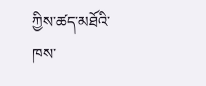ཀྱིས་ཚད་མཐོའི་ཁས་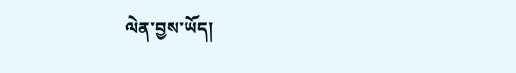ལེན་བྱས་ཡོད།